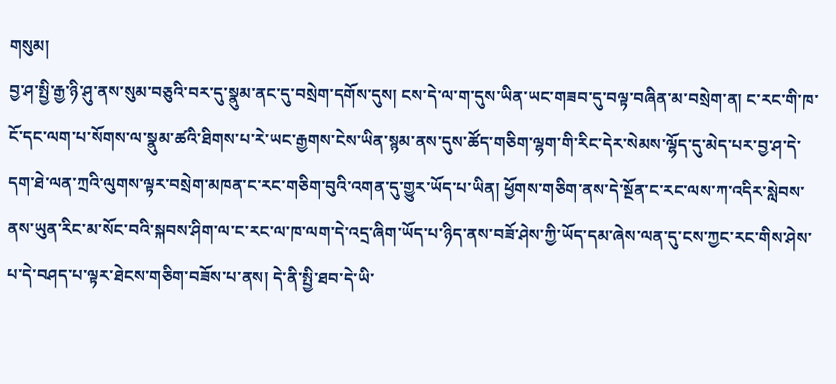གསུམ།
བྱ་ཤ་སྤྱི་རྒྱ་ཉི་ཤུ་ནས་སུམ་བཅུའི་བར་དུ་སྣུམ་ནང་དུ་བསྲེག་དགོས་དུས། ངས་དེ་ལ་ག་དུས་ཡིན་ཡང་གཟབ་དུ་བལྟ་བཞིན་མ་བསྲེག་ན། ང་རང་གི་ཁ་ངོ་དང་ལག་པ་སོགས་ལ་སྣུམ་ཚའི་ཐིགས་པ་རེ་ཡང་རྒྱགས་ངེས་ཡིན་སྙམ་ནས་དུས་ཚོད་གཅིག་ལྷག་གི་རིང་དེར་སེམས་ལྷོད་དུ་མེད་པར་བྱ་ཤ་དེ་དག་ཐེ་ལན་ཀྲའི་ལུགས་ལྟར་བསྲེག་མཁན་ང་རང་གཅིག་བུའི་འགན་དུ་གྱུར་ཡོད་པ་ཡིན། ཕྱོགས་གཅིག་ནས་དེ་སྔོན་ང་རང་ལས་ཀ་འདིར་སླེབས་ནས་ཡུན་རིང་མ་སོང་བའི་སྐབས་ཤིག་ལ་ང་རང་ལ་ཁ་ལག་དེ་འདྲ་ཞིག་ཡོད་པ་ཉིད་ནས་བཟོ་ཤེས་ཀྱི་ཡོད་དམ་ཞེས་ལན་དུ་ངས་ཀྱང་རང་གིས་ཤེས་པ་དེ་བཤད་པ་ལྟར་ཐེངས་གཅིག་བཟོས་པ་ནས། དེ་ནི་སྤྱི་ཐབ་དེ་ཡི་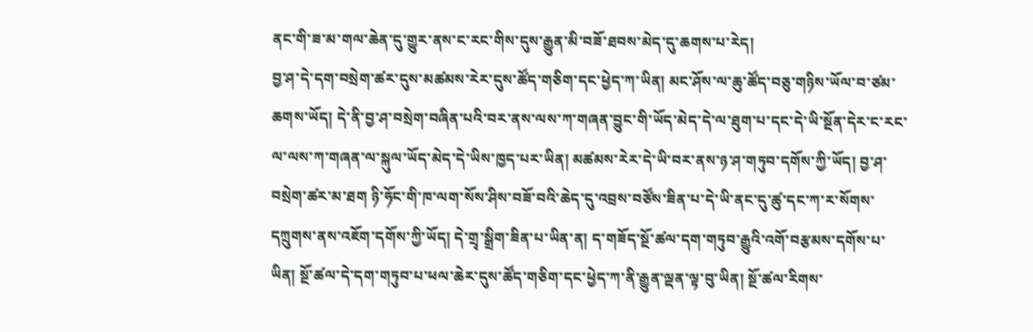ནང་གི་ཟ་མ་གལ་ཆེན་དུ་གྱུར་ནས་ང་རང་གིས་དུས་རྒྱུན་མི་བཟོ་ཐབས་མེད་དུ་ཆགས་པ་རེད།
བྱ་ཤ་དེ་དག་བསྲེག་ཚར་དུས་མཚམས་རེར་དུས་ཚོད་གཅིག་དང་ཕྱེད་ཀ་ཡིན། མང་ཤོས་ལ་ཆུ་ཚོད་བཅུ་གཉིས་ཡོལ་བ་ཙམ་ཆགས་ཡོད། དེ་ནི་བྱ་ཤ་བསྲེག་བཞིན་པའི་བར་ནས་ལས་ཀ་གཞན་བྱུང་གི་ཡོད་མེད་དེ་ལ་ཐུག་པ་དང་དེ་ཡི་སྔོན་དེར་ང་རང་ལ་ལས་ཀ་གཞན་ལ་སྐུལ་ཡོད་མེད་དེ་ཡིས་ཁྱད་པར་ཡིན། མཚམས་རེར་དེ་ཡི་བར་ནས་ཉ་ཤ་གཏུབ་དགོས་ཀྱི་ཡོད། བྱ་ཤ་བསྲེག་ཚར་མ་ཐག ཉི་ཧོང་གི་ཁ་ལག་སོས་ཤིས་བཟོ་བའི་ཆེད་དུ་འབྲས་བཙོས་ཟིན་པ་དེ་ཡི་ནང་དུ་ཚུ་དང་ཀ་ར་སོགས་དཀྲུགས་ནས་འཇོག་དགོས་ཀྱི་ཡོད། དེ་གྲྭ་སྒྲིག་ཟིན་པ་ཡིན་ན། ད་གཟོད་སྔོ་ཚལ་དག་གཏུབ་རྒྱུའི་འགོ་བརྩམས་དགོས་པ་ཡིན། སྔོ་ཚལ་དེ་དག་གཏུབ་པ་ཕལ་ཆེར་དུས་ཚོད་གཅིག་དང་ཕྱེད་ཀ་ནི་རྒྱུན་ལྡན་ལྟ་བུ་ཡིན། སྔོ་ཚལ་རིགས་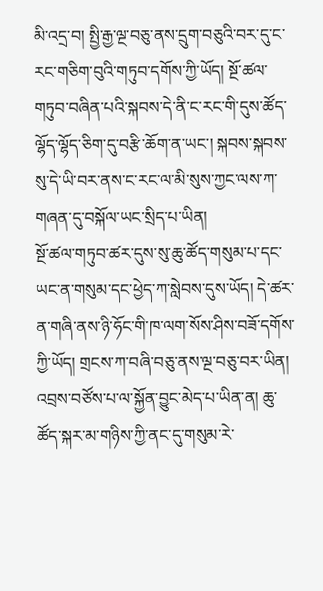མི་འདྲ་བ། སྤྱི་རྒྱ་ལྔ་བཅུ་ནས་དྲུག་བཅུའི་བར་དུ་ང་རང་གཅིག་བུའི་གཏུབ་དགོས་ཀྱི་ཡོད། སྔོ་ཚལ་གཏུབ་བཞིན་པའི་སྐབས་དེ་ནི་ང་རང་གི་དུས་ཚོད་ལྷོད་ལྷོད་ཅིག་དུ་བརྩི་ཆོག་ན་ཡང་། སྐབས་སྐབས་སུ་དེ་ཡི་བར་ནས་ང་རང་ལ་མི་སུས་ཀྱང་ལས་ཀ་གཞན་དུ་བསྐོལ་ཡང་སྲིད་པ་ཡིན།
སྔོ་ཚལ་གཏུབ་ཚར་དུས་སུ་ཆུ་ཚོད་གསུམ་པ་དང་ཡང་ན་གསུམ་དང་ཕྱེད་ཀ་སླེབས་དུས་ཡོད། དེ་ཚར་ན་གཞི་ནས་ཉི་ཧོང་གི་ཁ་ལག་སོས་ཤིས་བཟོ་དགོས་ཀྱི་ཡོད། གྲངས་ཀ་བཞི་བཅུ་ནས་ལྔ་བཅུ་བར་ཡིན། འབྲས་བཙོས་པ་ལ་སྐྱོན་བྱུང་མེད་པ་ཡིན་ན། ཆུ་ཚོད་སྐར་མ་གཉིས་ཀྱི་ནང་དུ་གསུམ་རེ་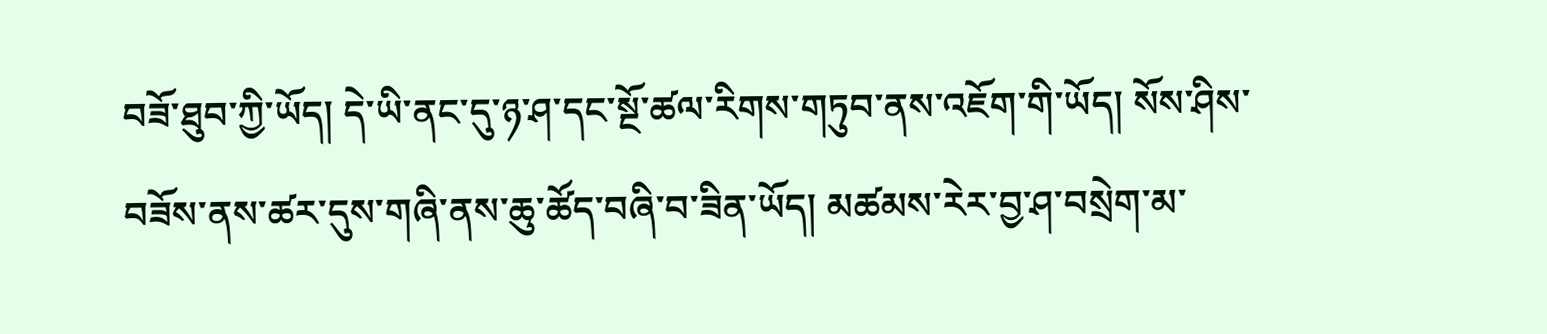བཟོ་ཐུབ་ཀྱི་ཡོད། དེ་ཡི་ནང་དུ་ཉ་ཤ་དང་སྔོ་ཚལ་རིགས་གཏུབ་ནས་འཇོག་གི་ཡོད། སོས་ཤིས་བཟོས་ནས་ཚར་དུས་གཞི་ནས་ཆུ་ཚོད་བཞི་བ་ཟིན་ཡོད། མཚམས་རེར་བྱ་ཤ་བསྲེག་མ་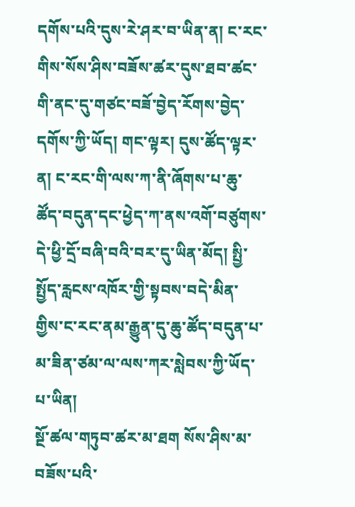དགོས་པའི་དུས་རེ་ཤར་བ་ཡིན་ན། ང་རང་གིས་སོས་ཤིས་བཟོས་ཚར་དུས་ཐབ་ཚང་གི་ནང་དུ་གཙང་བཟོ་བྱེད་རོགས་བྱེད་དགོས་ཀྱི་ཡོད། གང་ལྟར། དུས་ཚོད་ལྟར་ན། ང་རང་གི་ལས་ཀ་ནི་ཞོགས་པ་ཆུ་ཚོད་བདུན་དང་ཕྱེད་ཀ་ནས་འགོ་བཙུགས་དེ་ཕྱི་དྲོ་བཞི་བའི་བར་དུ་ཡིན་མོད། སྤྱི་སྤྱོད་རླངས་འཁོར་གྱི་སྟབས་བདེ་མིན་གྱིས་ང་རང་ནམ་རྒྱུན་དུ་ཆུ་ཚོད་བདུན་པ་མ་ཟིན་ཙམ་ལ་ལས་ཀར་སླེབས་ཀྱི་ཡོད་པ་ཡིན།
སྔོ་ཚལ་གཏུབ་ཚར་མ་ཐག སོས་ཤིས་མ་བཟོས་པའི་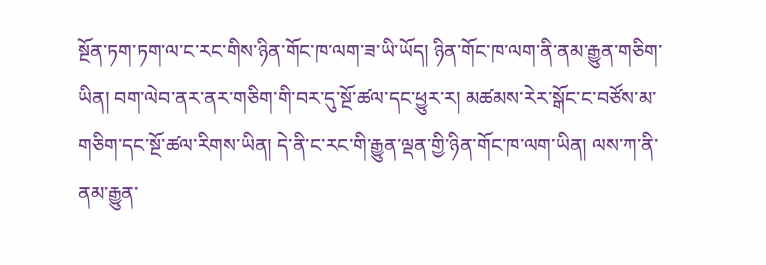སྔོན་ཏག་ཏག་ལ་ང་རང་གིས་ཉིན་གོང་ཁ་ལག་ཟ་ཡི་ཡོད། ཉིན་གོང་ཁ་ལག་ནི་ནམ་རྒྱུན་གཅིག་ཡིན། བག་ལེབ་ནར་ནར་གཅིག་གི་བར་དུ་སྔོ་ཚལ་དང་ཕྱུར་ར། མཚམས་རེར་སྒོང་ང་བཙོས་མ་གཅིག་དང་སྔོ་ཚལ་རིགས་ཡིན། དེ་ནི་ང་རང་གི་རྒྱུན་ལྡན་གྱི་ཉིན་གོང་ཁ་ལག་ཡིན། ལས་ཀ་ནི་ནམ་རྒྱུན་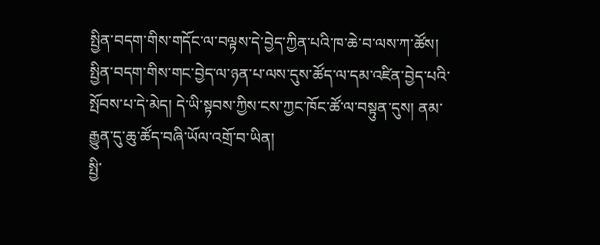སྤྱིན་བདག་གིས་གདོང་ལ་བལྟས་དེ་བྱེད་ཀྱིན་པའི་ཁ་ཆེ་བ་ལས་ཀ་ཚོས། སྤྱིན་བདག་གིས་གང་བྱེད་ལ་ཉན་པ་ལས་དུས་ཚོད་ལ་དམ་འཛིན་བྱེད་པའི་སྤོབས་པ་དེ་མེད། དེ་ཡི་སྟབས་ཀྱིས་ངས་ཀྱང་ཁོང་ཚོ་ལ་བསྟུན་དུས། ནམ་རྒྱུན་དུ་ཆུ་ཚོད་བཞི་ཡོལ་འགྲོ་བ་ཡིན།
སྤྱི་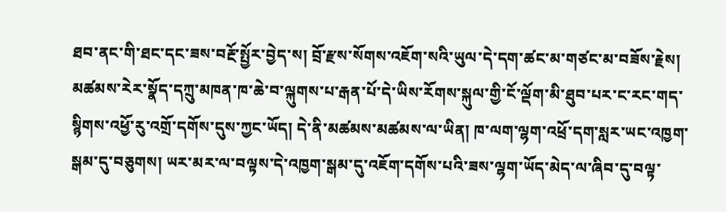ཐབ་ནང་གི་ཐང་དང་ཟས་བརྔོ་སྤྱོར་བྱེད་ས། བྲོ་རྫས་སོགས་འཇོག་སའི་ཡུལ་དེ་དག་ཚང་མ་གཙང་མ་བཟོས་རྗེས། མཚམས་རེར་སྣོད་དཀྲུ་མཁན་ཁ་ཆེ་བ་ལྐུགས་པ་རྒན་པོ་དེ་ཡིས་རོགས་སྐུལ་གྱི་ངོ་ལྡོག་མི་ཐུབ་པར་ང་རང་གད་སྙིགས་འཕྱོ་རུ་འགྲོ་དགོས་དུས་ཀྱང་ཡོད། དེ་ནི་མཚམས་མཚམས་ལ་ཡིན། ཁ་ལག་ལྷག་འཕྲོ་དག་སླར་ཡང་འཁྱག་སྒམ་དུ་བཅུགས། ཡར་མར་ལ་བལྟས་དེ་འཁྱག་སྒམ་དུ་འཇོག་དགོས་པའི་ཟས་ལྷག་ཡོད་མེད་ལ་ཞིབ་དུ་བལྟ་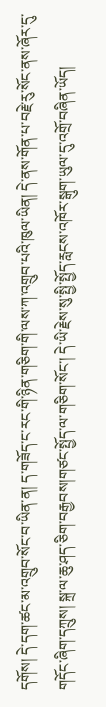དགོས། དེ་དག་ཚང་མ་འགྲུབ་སོང་བ་ཡིན་ན། ད་གཟོད་ང་རང་གི་ཉིན་གཅིག་གི་ལས་ཀ་འགྲུབ་པའི་ཁུལ་ཡིན། དེ་ནས་གོན་པ་བརྗེ་རུ་སོང་ནས་ཞོར་དུ་གདོང་ཞིག་དཀྲུས། སྐྲ་ལ་ཆུ་ཤད་ཅིག་བརྒྱབས།གཙང་སྤྱོད་ལ་གཅིག་སོང་། དེ་ཡི་རྗེས་སུ་སྤྱི་སྤྱོད་རླངས་འཁོར་སྒུག་ཡུལ་དུ་འགྲོ་བཞིན་ཡོད།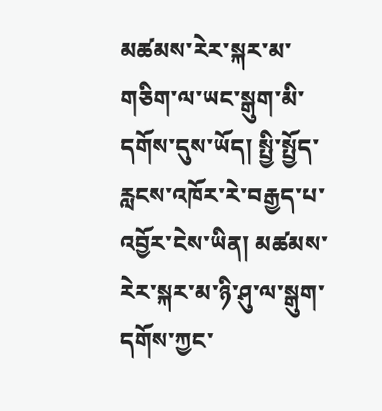མཚམས་རེར་སྐར་མ་གཅིག་ལ་ཡང་སྒུག་མི་དགོས་དུས་ཡོད། སྤྱི་སྤྱོད་རླངས་འཁོར་རེ་བརྒྱད་པ་འབྱོར་ངེས་ཡིན། མཚམས་རེར་སྐར་མ་ཉི་ཤུ་ལ་སྒུག་དགོས་ཀྱང་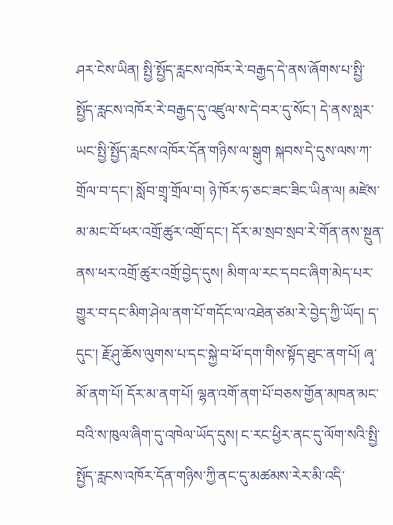ཤར་ངེས་ཡིན། སྤྱི་སྤྱོད་རླངས་འཁོར་རེ་བརྒྱད་དེ་ནས་ཞོགས་པ་སྤྱི་སྤྱོད་རླངས་འཁོར་རེ་བརྒྱད་དུ་འཛུལ་ས་དེ་བར་དུ་སོང་། དེ་ནས་སླར་ཡང་སྤྱི་སྤྱོད་རླངས་འཁོར་དོན་གཉིས་ལ་སྒུག སྐབས་དེ་དུས་ལས་ཀ་གྲོལ་བ་དང་། སློབ་གྲྭ་གྲོལ་བ། ཉེ་ཁོར་ཧ་ཅང་ཟང་ཟིང་ཡིན་ལ། མཛེས་མ་མང་བོ་ཕར་འགྲོ་ཚུར་འགྲོ་དང་། དོར་མ་སྲབ་སྲབ་རེ་གོན་ནས་སྔུན་ནས་ཕར་འགྲོ་ཚུར་འགྲོ་བྱེད་དུས། མིག་ལ་རང་དབང་ཞིག་མེད་པར་གྱུར་བ་དང་མིག་ཤེལ་ནག་པོ་གདོང་ལ་འཐེན་ཙམ་རེ་བྱེད་ཀྱི་ཡོད། ད་དུང་། རྗོ་ཤུ་ཆོས་ལུགས་པ་དང་སྐྱེ་བ་ཕོ་དག་གིས་སྟོད་ཐུང་ནག་པོ། ཞྭ་མོ་ནག་པོ། དོར་མ་ནག་པོ། ལྷན་འགོ་ནག་པོ་བཅས་གྱོན་མཁན་མང་བའི་ས་ཁུལ་ཞིག་དུ་འཁེལ་ཡོད་དུས། ང་རང་ཕྱིར་ནང་དུ་ལོག་སའི་སྤྱི་སྤྱོད་རླངས་འཁོར་དོན་གཉིས་ཀྱི་ནང་དུ་མཚམས་རེར་མི་འདི་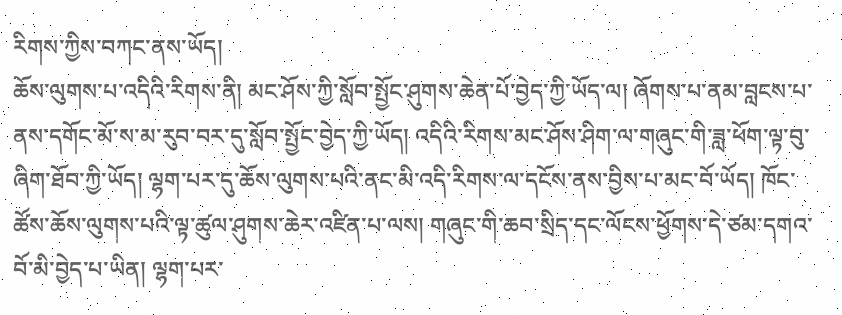རིགས་ཀྱིས་བཀང་ནས་ཡོད།
ཆོས་ལུགས་པ་འདིའི་རིགས་ནི། མང་ཤོས་ཀྱི་སློབ་སྤྱོང་ཤུགས་ཆེན་པོ་བྱེད་ཀྱི་ཡོད་ལ། ཞོགས་པ་ནམ་བླངས་པ་ནས་དགོང་མོ་ས་མ་རུབ་བར་དུ་སློབ་སྤྱོང་བྱེད་ཀྱི་ཡོད། འདིའི་རིགས་མང་ཤོས་ཤིག་ལ་གཞུང་གི་ཟླ་ཕོག་ལྟ་བུ་ཞིག་ཐོབ་ཀྱི་ཡོད། ལྷག་པར་དུ་ཆོས་ལུགས་པའི་ནང་མི་འདི་རིགས་ལ་དངོས་ནས་བྱིས་པ་མང་བོ་ཡོད། ཁོང་ཚོས་ཆོས་ལུགས་པའི་ལྟ་ཚུལ་ཤུགས་ཆེར་འཛིན་པ་ལས། གཞུང་གི་ཆབ་སྲིད་དང་ལོངས་ཕྱོགས་དེ་ཙམ་དགའ་བོ་མི་བྱེད་པ་ཡིན། ལྷག་པར་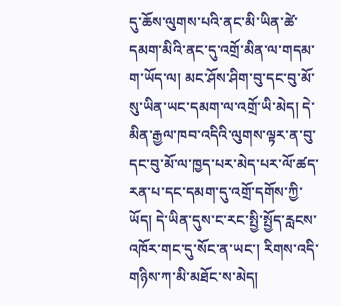དུ་ཆོས་ལུགས་པའི་ནང་མི་ཡིན་ཚེ་དམག་མིའི་ནང་དུ་འགྲོ་མིན་ལ་གདམ་ག་ཡོད་ལ། མང་ཤོས་ཤིག་བུ་དང་བུ་མོ་སུ་ཡིན་ཡང་དམག་ལ་འགྲོ་ཡི་མེད། དེ་མིན་རྒྱལ་ཁབ་འདིའི་ལུགས་ལྟར་ན་བུ་དང་བུ་མོ་ལ་ཁྱད་པར་མེད་པར་ལོ་ཚད་རན་པ་དང་དམག་དུ་འགྲོ་དགོས་ཀྱི་ཡོད། དེ་ཡིན་དུས་ང་རང་སྤྱི་སྤྱོད་རླངས་འཁོར་གང་དུ་སོང་ན་ཡང་། རིགས་འདི་གཉིས་ཀ་མི་མཐོང་ས་མེད།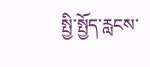སྤྱི་སྤྱོད་རླངས་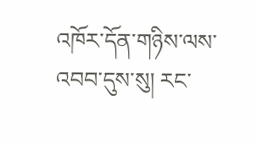འཁོར་དོན་གཉིས་ལས་འབབ་དུས་སུ། རང་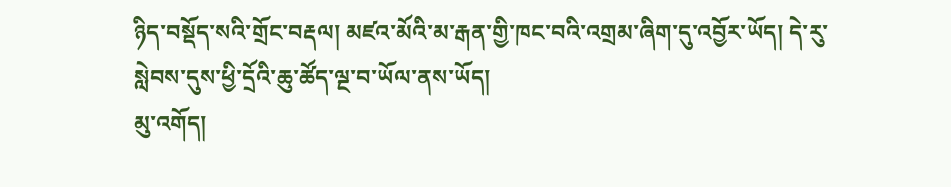ཉིད་བསྡོད་སའི་གྲོང་བརྡལ། མཛའ་མོའི་མ་རྒན་གྱི་ཁང་བའི་འགྲམ་ཞིག་དུ་འབྱོར་ཡོད། དེ་རུ་སླེབས་དུས་ཕྱི་དྲོའི་ཆུ་ཚོད་ལྔ་བ་ཡོལ་ནས་ཡོད།
མུ་འགོད།